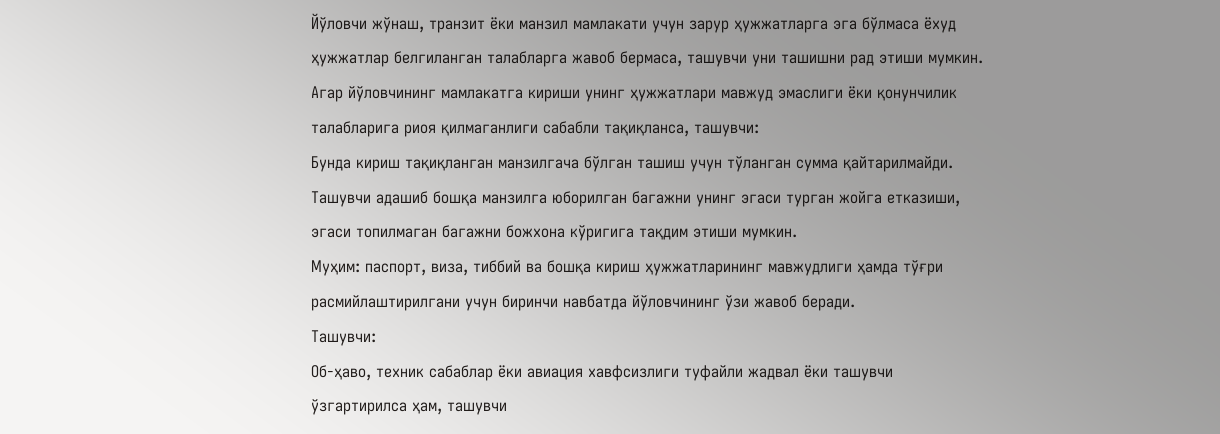Йўловчи жўнаш, транзит ёки манзил мамлакати учун зарур ҳужжатларга эга бўлмаса ёхуд ҳужжатлар белгиланган талабларга жавоб бермаса, ташувчи уни ташишни рад этиши мумкин.
Агар йўловчининг мамлакатга кириши унинг ҳужжатлари мавжуд эмаслиги ёки қонунчилик талабларига риоя қилмаганлиги сабабли тақиқланса, ташувчи:
Бунда кириш тақиқланган манзилгача бўлган ташиш учун тўланган сумма қайтарилмайди.
Ташувчи адашиб бошқа манзилга юборилган багажни унинг эгаси турган жойга етказиши, эгаси топилмаган багажни божхона кўригига тақдим этиши мумкин.
Муҳим: паспорт, виза, тиббий ва бошқа кириш ҳужжатларининг мавжудлиги ҳамда тўғри расмийлаштирилгани учун биринчи навбатда йўловчининг ўзи жавоб беради.
Ташувчи:
Об-ҳаво, техник сабаблар ёки авиация хавфсизлиги туфайли жадвал ёки ташувчи ўзгартирилса ҳам, ташувчи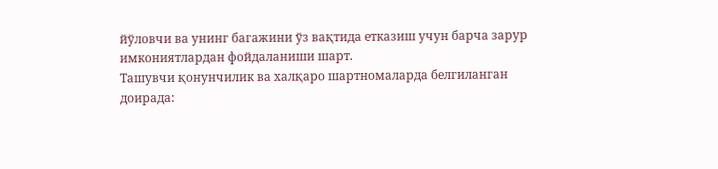йўловчи ва унинг багажини ўз вақтида етказиш учун барча зарур имкониятлардан фойдаланиши шарт.
Ташувчи қонунчилик ва халқаро шартномаларда белгиланган доирада: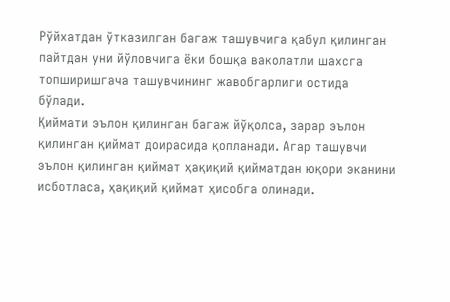Рўйхатдан ўтказилган багаж ташувчига қабул қилинган пайтдан уни йўловчига ёки бошқа ваколатли шахсга топширишгача ташувчининг жавобгарлиги остида бўлади.
Қиймати эълон қилинган багаж йўқолса, зарар эълон қилинган қиймат доирасида қопланади. Агар ташувчи эълон қилинган қиймат ҳақиқий қийматдан юқори эканини исботласа, ҳақиқий қиймат ҳисобга олинади.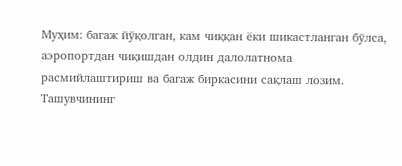Муҳим: багаж йўқолган, кам чиққан ёки шикастланган бўлса, аэропортдан чиқишдан олдин далолатнома расмийлаштириш ва багаж биркасини сақлаш лозим.
Ташувчининг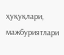ҳуқуқлари, мажбуриятлари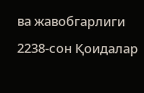ва жавобгарлиги 2238-сон Қоидалар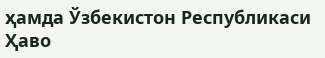ҳамда Ўзбекистон Республикаси Ҳаво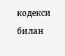кодекси билан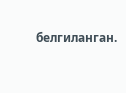белгиланган.